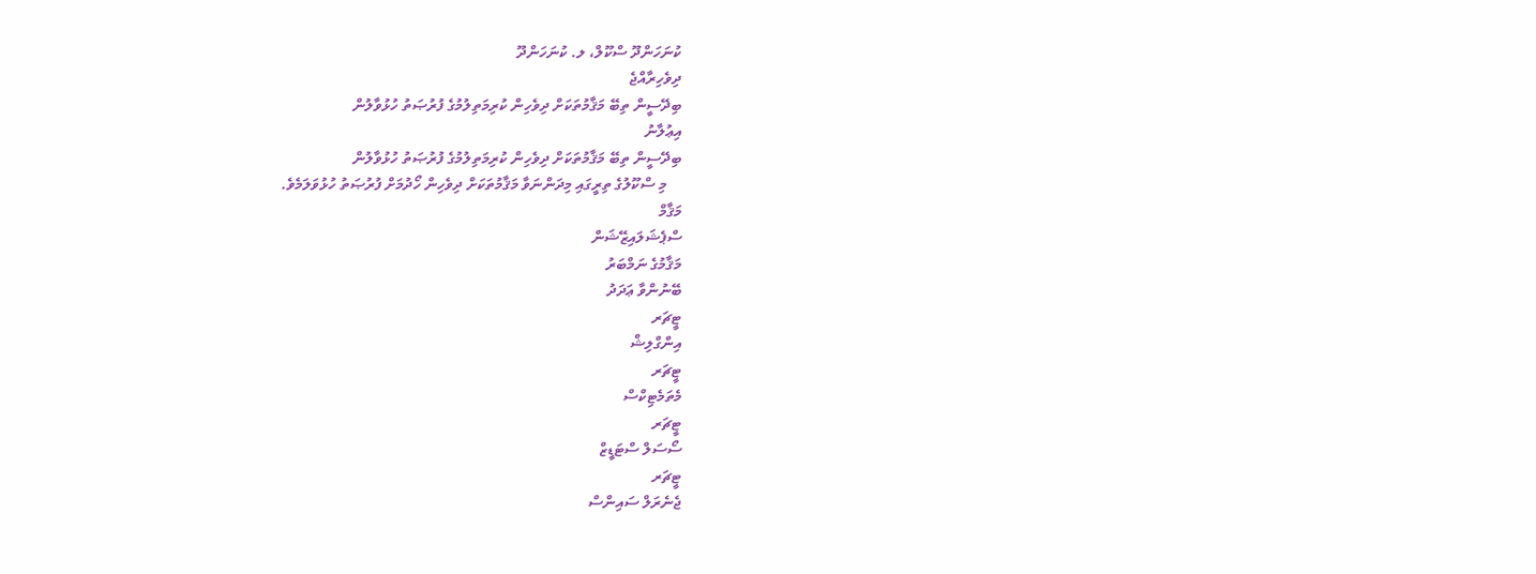ކުނަހަންދޫ ސްކޫލް، ލ. ކުނަހަންދޫ
ދިވެހިރާއްޖެ
ބިދޭސީން ތިބޭ މަޤާމުތަކަށް ދިވެހިން ކުރިމަތިލުމުގެ ފުރުޞަތު ހުޅުވާލުން
އިޢުލާނު
ބިދޭސީން ތިބޭ މަޤާމުތަކަށް ދިވެހިން ކުރިމަތިލުމުގެ ފުރުޞަތު ހުޅުވާލުން
    މި ސްކޫލުގެ ތިރީގައި މިދަންނަވާ މަޤާމުތަކަށް ދިވެހިން ހޯދުމަށް ފުރުޞަތު ހުޅުވަލަމެވެ.
މަޤާމް
ސްޕެޝަލައިޒޭޝަން
މަޤާމުގެ ނަމްބަރު
ބޭނުންވާ ޢަދަދު
ޓީޗަރ
އިންގްލިޝް
ޓީޗަރ
މެތަމެޓިކްސް
ޓީޗަރ
ސޯސަލް ސްޓަޑީޒް
ޓީޗަރ
ޖެނެރަލް ސައިންސް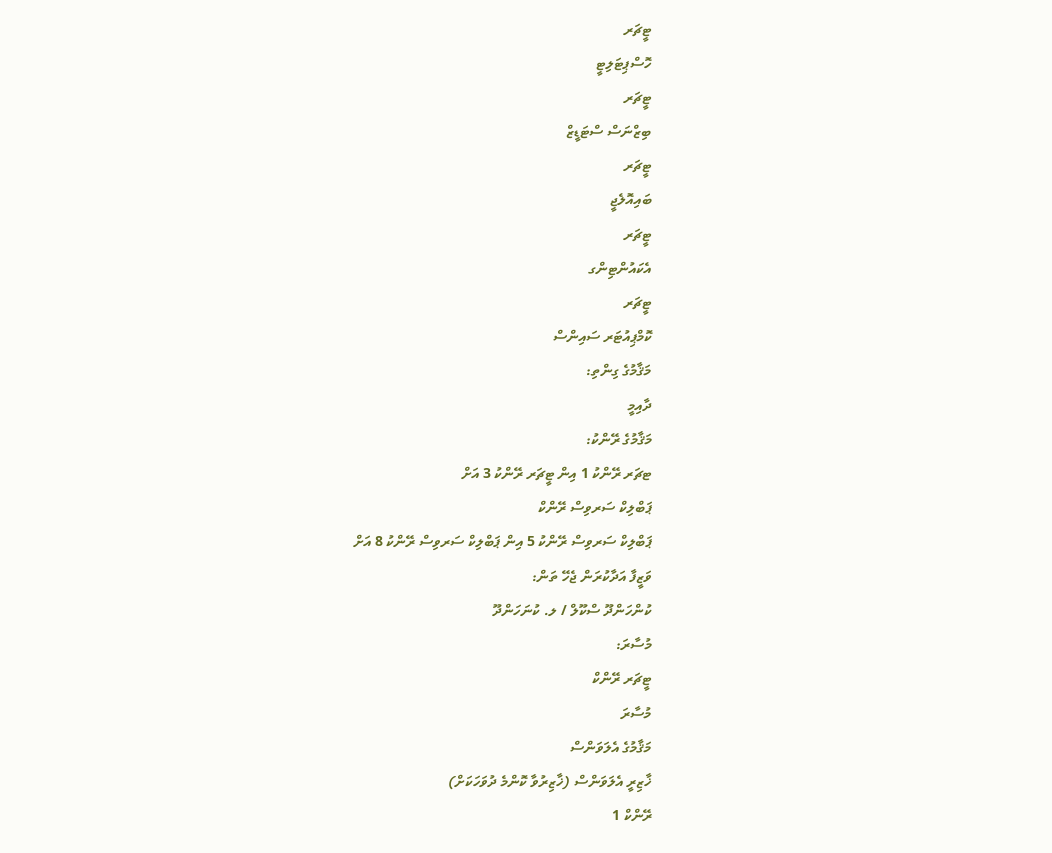ޓީޗަރ
ހޮސްޕިޓަލިޓީ
ޓީޗަރ
ބިޒްނަސް ސްޓަޑީޒް
ޓީޗަރ
ބައިއޮލެޖީ
ޓީޗަރ
އެކައުންޓިންގ
ޓީޗަރ
ކޮމްޕިއުޓަރ ސައިންސް
މަޤާމުގެ ގިންތި:
ދާއިމީ
މަޤާމުގެ ރޭންކު:
ޓޗަރ ރޭންކު 1 އިން ޓީޗަރ ރޭންކު 3 އަށް
ޕަބްލިކް ސަރވިސް ރޭންކް
ޕަބްލިކް ސަރވިސް ރޭންކު 5 އިން ޕަބްލިކް ސަރވިސް ރޭންކު 8 އަށް
ވަޒީފާ އަދާކުރަން ޖެހޭ ތަން:
ކުންހަންދޫ ސްކޫލް / ލ. ކުނަހަންދޫ
މުސާރަ:
ޓީޗަރ ރޭންކް
މުސާރަ
މަޤާމުގެ އެލަވަންސް
ޚާޒިރީ އެލަވަންސް (ޚާޒިރުވާ ކޮންމެ ދުވަހަކަށް)
ރޭންކް 1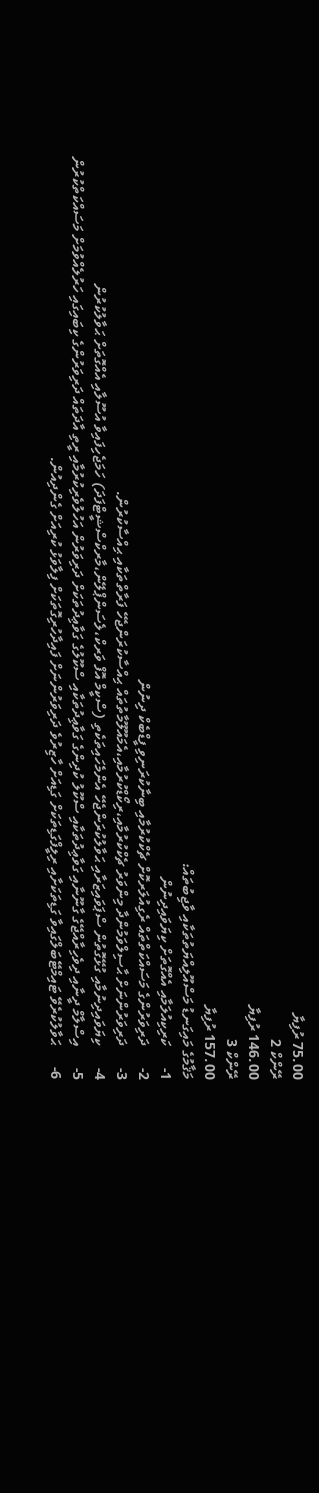75.00 ރުފިޔާ
ރޭންކް 2
146.00 ރުފިޔާ
ރޭންކް 3
157.00 ރުފިޔާ
މަޤާމުގެ މައިގަނޑު މަސްއޫލިއްޔަތުތަކާއި ވާޖިބުތައް:
1-      ކަރިކިއުލަމާއި އެއްގޮތަށް ކިޔަވައިދިނުން
2-      ދަރިވަރުންގެ މަސައްކަތްތައް ރެގިއުލަރކޮށް ޗެކްކުރުމާއި ބިނާކުރަނިވި ފީޑްބެކް ދިނުން
3-      ދަރިވަރުންނަށް ޙާސިލްވަމުންދާ މިންވަރު ޗެކްކުރުމާއި،ރިކޯޑްކުރުމާއި،އެމައޫލޫމާތުތައް ޙިއްސާކުރަންޖެހޭ ފަރާތްތަކާއި ޙިއްސާކުރުން.
4-      ކިޔަވައިދިނުމާއި ގުޅޭގޮތުން ސްޕަވައިޒަރާއި ޙަވާލުކުރަންޖެހޭ އެންމެހައިތަކެތި (ސްކީމް އޮފް ވަރކް،ލެސަންޕްލޭން،މާރކްސްޝީޓްފަދަ) ހަމަޖެހިފައިވާ އުސޫލާއި އެއްގޮތަށް ޙަވާލުކުރުން
5-      އިސްލާމް ދީނާއި ދިވެހިރާއްޖޭގެ ގާނޫނާއި ގަވާޢިދުތަކާއި ސްކޫލު ކުދިންގެ ގަވާޢިދުތަކާއި ސްކޫލުގެ ގަވާޢިދުތަކަށް ދަރިވަރުން އަހުލުވެރިކުރުމާއި ރީތި އާދަތައް ދަރިވަރުންގެ ކިބައިގައި ހަރުލެއްވުމަށް މަސައްކަތްކުރުން
6-      ޙަވާލުކުރެވޭ ޓައިމްޓޭބަލްގައިވާ ގަޑިތަކަށާއި ރިލީފްގަޑިތަކަށް ގަޑިއަށް ހާޒިރުވެ ދަރިވަރުންނަށް ފައިދާހުރިގޮތަކަށް ފިލާވަޅު ކުރިއަށް ގެންދިއުން.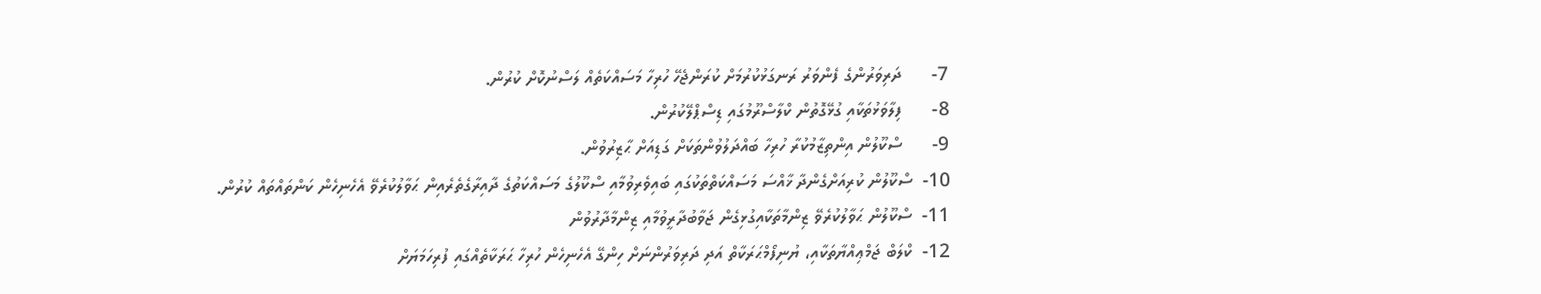7-      ދަރިވަރުންގެ ފެންވަރު ރަނގަޅުކުރުމަށް ކުރަންޖެހޭ ހުރިހާ މަސައްކަތެއް ލަސްނުކޮށް ކުރުން.
8-      ފިލާވަޅުތަކާއި ގުޅޭގޮތުން ކްލާސްރޫމުގައި ޑިސްޕްލޭކުރުން.
9-      ސްކޫލުން އިންތިޒާމުކުރާ ހުރިހާ ބައްދަލުވުންތަކަށް ގަޑިއަށް ޙާޒިރުވުން.
10-  ސްކޫލުން ކުރިއަށްގެންދާ ޚާއްސަ މަސައްކަތްތަކުގައި ބައިވެރިވުމާއި ސްކޫލުގެ މަސައްކަތުގެ ދާއިރާގެތެރެއިން ޙަވާލުކުރެވޭ އެހެނިހެން ކަންތައްތައް ކުރުން.
11-  ސްކޫލުން ޙަވާލުކުރެވޭ ޒިންމާތަކާއިގުޅިގެން ޖަވާބުދާރީވުމާއި ޒިންމާދާރުވުން
12-  ކްލަބް ޖަމްޢިއްޔާތަކާއި، ޔުނިފޯމްޙަރަކާތް އަދި ދަރިވަރުންނަށް ހިންގޭ އެހެނިހެން ހުރިހާ ޙަރަކާތެއްގައި ފުރިހަމަޔަށް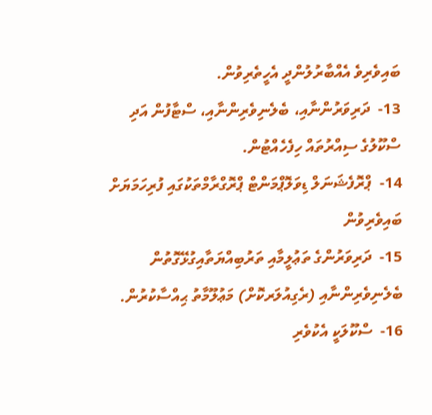ބައިވެރިވެ އެއްބާރުލުންދީ އެހީތެރިވުން.
13-  ދަރިވަރުންނާއި، ބެލެނިވެރިންނާއި، ސްޓާފުން އަދި ސްކޫލުގެ ސިއްރުތައް ހިފެހެއްޓުން.
14-  ޕްރޮފެޝަނަލް ޑިވަލޮޕްމަންޓް ޕްރޮގްރާމްތަކުގައި ފުރިހަމަޔަށް ބައިވެރިވުން
15-  ދަރިވަރުންގެ ތަޢުލީމާއި ތަރުބިއްޔަތާއިގުޅޭގޮތުން ބެލެނިވެރިންނާއި (ރެގިއުލަރކޮށް) މަޢުލޫމާތު ޙިއްސާކުރުން.
16-  ސްކޫލަކީ އެކުވެރި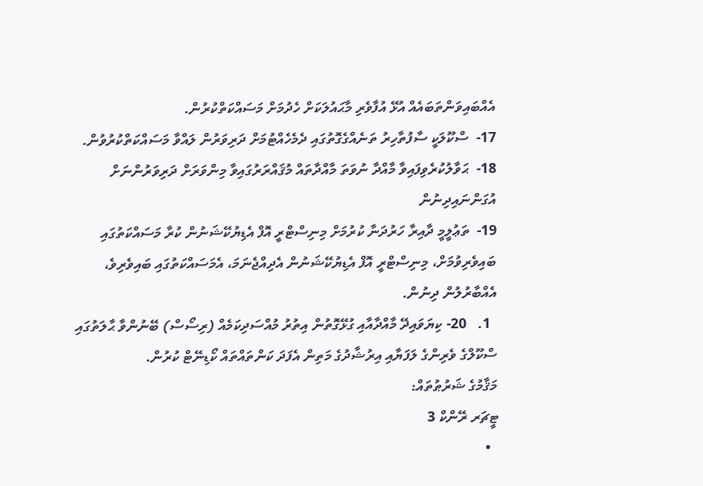އެއްބައިވަންތަބައެއް އުޅޭ އުފާވެރި މާޙައުލަކަށް ހެދުމަށް މަސައްކަތްކުރުން.
17-  ސްކޫލަކީ ސާފުތާހިރު ތަނެއްގެގޮތުގައި ދެމެހެއްޓުމަށް ދަރިވަރުން ލައްވާ މަސައްކަތްކުރުވުން.
18-  ޙަވާލުކުރެވިފައިވާ މާއްދާ ނުވަތަ މާއްދާތައް މުޤައްރަރުގައިވާ މިންވަރަށް ދަރިވަރުންނަށް އުގަންނައިދިނުން
19-  ތަޢުލީމީ ދާއިރާ ހަރުދަނާ ކުރުމަށް މިނިސްޓްރީ އޮފް އެޑިޔުކޭޝަނުން ކުރާ މަސައްކަތުގައި ބައިވެރިވުމަށް، މިނިސްޓްރީ އޮފް އެޑިޔުކޭޝަނުން އެދިއްޖެނަމަ، އެމަސައްކަތުގައި ބައިވެރިވެ، އެއްބާރުލުން ދިނުން.
  1.   20- ކިޔަވައިދޭ މާއްދާއާއި ގުޅޭގޮތުން އިތުރު މުއްސަދިކަމެއް (ރިސޯސް) ބޭނުންވާ ޙާލަތުގައި ސްކޫލްގެ ވެރިންގެ ލަފަޔާއި އިރުޝާދުގެ މަތިން އެފަދަ ކަންތައްތައް ކޯޑިނޭޓް ކުރުން.
މަޤާމުގެ ޝަރުޠުތައް:
ޓީޗަރ ރޭންކް 3
  •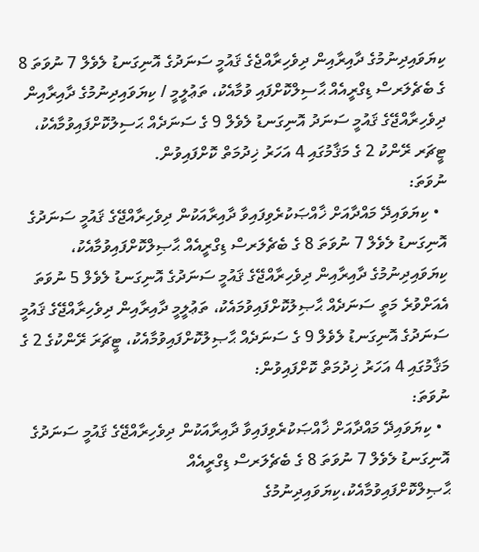ކިޔަވައިދިނުމުގެ ދާއިރާއިން ދިވެހިރާއްޖެގެ ޤައުމީ ސަނަދުގެ އޮނިގަނޑު ލެވެލް 7 ނުވަތަ 8 ގެ ބެޗެލަރސް ޑިގްރީއެއް ޙާސިލްކޮށްފައި ވުމާއެކު، ތަޢުލީމީ / ކިޔަވައިދިނުމުގެ ދާއިރާއިން ދިވެހިރާއްޖޭގެ ޤައުމީ ސަނަދު އޮނިގަނޑު ލެވެލް 9 ގެ ސަނަދެއް ޙަސިލުކޮށްފައިވުމާއެކު،  ޓީޗަރ ރޭންކު 2 ގެ މަޤާމުގައި 4 އަހަރު ޚިދުމަތް ކޮށްފައިވުން.
ނުވަތަ:
  • ކިޔަވައިދޭ މައްދާއަށް ޚާއްޞަކުރެވިފައިވާ ދާއިރާއަކުން ދިވެހިރާއްޖޭގެ ޤައުމީ ސަނަދުގެ އޮނިގަނޑު ލެވެލް 7 ނުވަތަ 8 ގެ ބެޗެލަރސް ޑިގްރީއެއް ޙާޞިލްކޮށްފައިވުމާއެކު، ކިޔަވައިދިނުމުގެ ދާއިރާއިން ދިވެހިރާއްޖޭގެ ޤައުމީ ސަނަދުގެ އޮނިގަނޑު ލެވެލް 5 ނުވަތަ އެއަށްވުރެ މަތީ ސަނަދެއް ޙާޞިލުކޮށްފައިވުމައެކު، ތަޢުލީމީ ދާއިރާއިން ދިވެހިރާއްޖޭގެ ޤައުމީ ސަނަދުގެ އޮނިގަނޑު ލެވެލް 9 ގެ ސަނަދެއް ޙާޞިލުކޮށްފައިވުމާއެކު، ޓީޗަރަ ރޭންކުގެ 2 ގެ މަޤާމުގައި 4 އަހަރު ޚިދުމަތް ކޮށްފައިވުން:
ނުވަތަ:
  • ކިޔަވައިދޭ މައްދާއަށް ޚާއްޞަކުރެވިފައިވާ ދާއިރާއަކުން ދިވެހިރާއްޖޭގެ ޤައުމީ ސަނަދުގެ އޮނިގަނޑު ލެވެލް 7 ނުވަތަ 8 ގެ ބެޗެލަރސް ޑިގްރީއެއް ޙާޞިލްކޮށްފައިވުމާއެކު،ކިޔަވައިދިނުމުގެ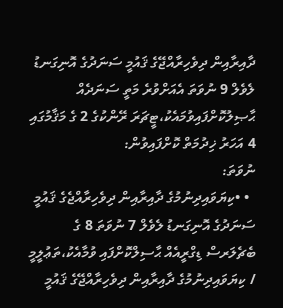ދާއިރާއިން ދިވެހިރާއްޖޭގެ ޤައުމީ ސަނަދުގެ އޮނިގަނޑު ލެވެލް 9 ނުވަތަ އެއަށްވުރެ މަތީ ސަނަދެއް ޙާޞިލުކޮށްފައިވުމައެކު،ޓީޗަރަ ރޭންކުގެ 2 ގެ މަޤާމުގައި 4 އަހަރު ޚިދުމަތް ކޮށްފައިވުން:
ނުވަތަ:
  • •ކިޔަވައިދިނުމުގެ ދާއިރާއިން ދިވެހިރާއްޖެގެ ޤައުމީ ސަނަދުގެ އޮނިގަނޑު ލެވެލް 7 ނުވަތަ 8 ގެ ބެޗެލަރސް ޑިގްރީއެއް ޙާސިލްކޮށްފައި ވުމާއެކު،ތަޢުލީމީ / ކިޔަވައިދިނުމުގެ ދާއިރާއިން ދިވެހިރާއްޖޭގެ ޤައުމީ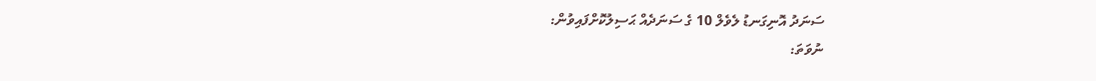ސަނަދު އޮނިގަނޑު ލެވެލް 10 ގެ ސަނަދެއް ޙަސިލުކޮށްފައިވުން:
ނުވަތަ: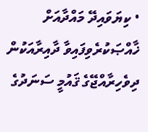• ކިޔަވައިދޭ މައްދާއަށް ޚާއްޞަކުރެވިފައިވާ ދާއިރާއަކުން ދިވެހިރާއްޖޭގެ ޤައުމީ ސަނަދުގެ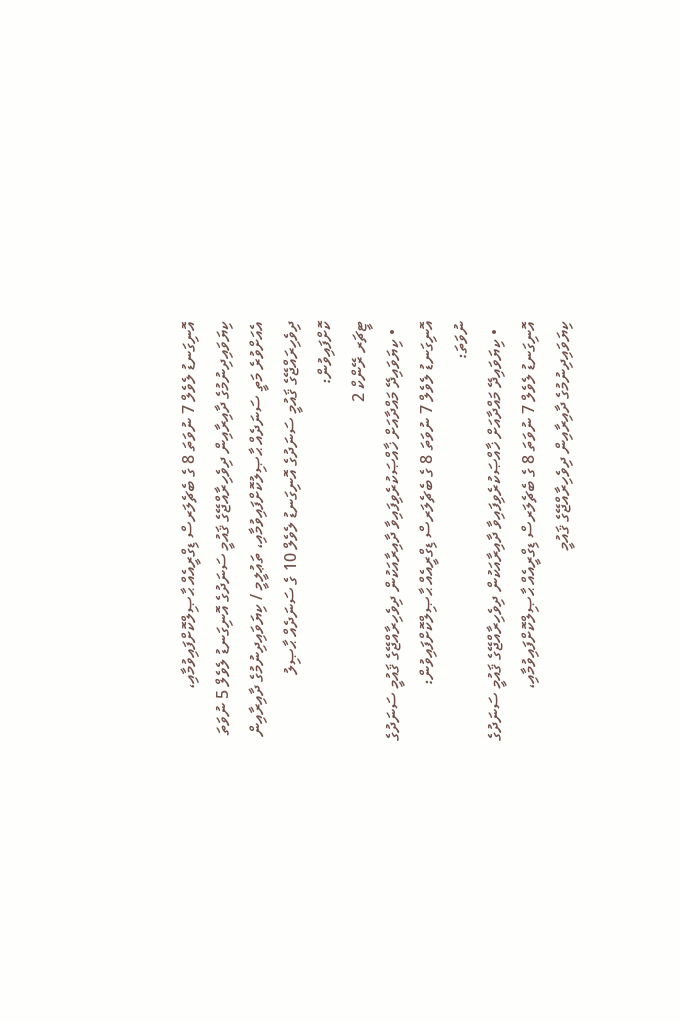އޮނިގަނޑު ލެވެލް 7 ނުވަތަ 8 ގެ ބެޗެލަރސް ޑިގްރީއެއް ޙާޞިލްކޮށްފައިވުމާއި، ކިޔަވައިދިނުމުގެ ދާއިރާއިން ދިވެހިރާއްޖޭގެ ޤައުމީ ސަނަދުގެ އޮނިގަނޑު ލެވެލް 5 ނުވަތަ އެއަށްވުރެ މަތީ ސަނަދެއް ޙާޞިލުކޮށްފައިވުމާއި، ތަޢުލީމީ / ކިޔަވައިދިނުމުގެ ދާއިރާއިން ދިވެހިރައްޖޭގެ ޤައުމީ ސަނަދުގެ އޮނިގަނޑު ލެވެލް 10 ގެ ސަނަދެއް ޙާޞިލު ކޮށްފައިވުން:
ޓީޗަރ ރޭންކް 2
  • ކިޔަވައިދޭ މައްދާއަށް ޚާއްޞަކުރެވިފައިވާ ދާއިރާއަކުން ދިވެހިރާއްޖޭގެ ޤައުމީ ސަނަދުގެ އޮނިގަނޑު ލެވެލް 7 ނުވަތަ 8 ގެ ބެޗެލަރސް ޑިގްރީއެއް ޙާޞިލްކޮށްފައިވުން:
ނުވަތަ:
  • ކިޔަވައިދޭ މައްދާއަށް ޚާއްޞަކުރެވިފައިވާ ދާއިރާއަކުން ދިވެހިރާއްޖޭގެ ޤައުމީ ސަނަދުގެ އޮނިގަނޑު ލެވެލް 7 ނުވަތަ 8 ގެ ބެޗެލަރސް ޑިގްރީއެއް ޙާޞިލްކޮށްފައިވުމާއި، ކިޔަވައިދިނުމުގެ ދާއިރާއިން ދިވެހިރާއްޖޭގެ ޤައުމީ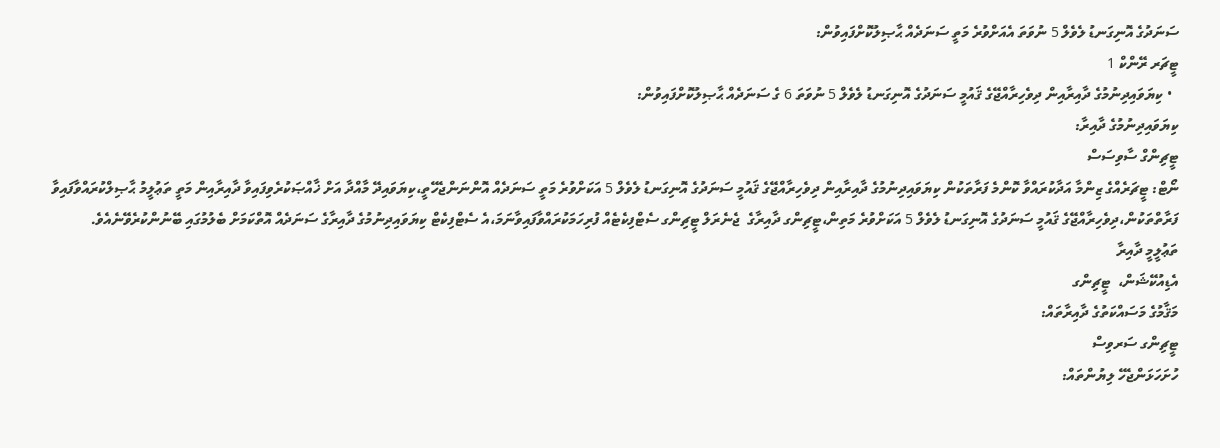ސަނަދުގެ އޮނިގަނޑު ލެވެލް 5 ނުވަތަ އެއަށްވުރެ މަތީ ސަނަދެއް ޙާޞިލުކޮށްފައިވުން:
ޓީޗަރ ރޭންކް 1
  • ކިޔަވައިދިނުމުގެ ދާއިރާއިން ދިވެހިރާއްޖޭގެ ޤައުމީ ސަނަދުގެ އޮނިގަނޑު ލެވެލް 5 ނުވަތަ 6 ގެ ސަނަދެއް ޙާޞިލުކޮށްފައިވުން:
ކިޔަވައިދިނުމުގެ ދާއިރާ:
ޓީޗިންގް ސާވިސަސް
ނޯޓް: ޓީޗަރެއްގެ ޒިންމާ އަދާކުރައްވާ ކޮންމެ ފަރާތަކުން ކިޔަވައިދިނުމުގެ ދާއިރާއިން ދިވެހިރާއްޖޭގެ ޤައުމީ ސަނަދުގެ އޮނިގަނޑު ލެވެލް 5 އަކަށްވުރެ މަތީ ސަނަދެއް އޮންނަންޖެހޭތީ،ކިޔަވައިދޭ މާއްދާ އަށް ޚާއްޞަކުރެވިފައިވާ ދާއިރާއިން މަތީ ތަޢުލީމު ޙާޞިލްކުރައްވާފައިވާ ފަރާތްތަކުން،ދިވެހިރާއްޖޭގެ ޤައުމީ ސަނަދުގެ އޮނިގަނޑު ލެވެލް 5 އަކަށްވުރެ މަތިން،ޓީޗިންގ ދާއިރާގެ  ޖެނެރަލް ޓީޗިންގ ސެޓްފިކެޓެއް ފުރިހަމަކުރައްވާފައިވާނަމަ،އެ ސެޓްފިކެޓް ކިޔަވައިދިނުމުގެ ދާއިރާގެ ސަނަދެއް އޮތްކަމަށް ބެލުމުގައި ބޭނުންކުރެވޭނެއެވެ.
ތަޢުލީމީ ދާއިރާ
އެޑިއުކޭޝަން،  ޓީޗިންގ
މަޤާމުގެ މަސައްކަތުގެ ދާއިރާތައް:
ޓީޗިންގ ސަރވިސް
ހުށަހަޅަންޖެހޭ ލިޔުންތައް: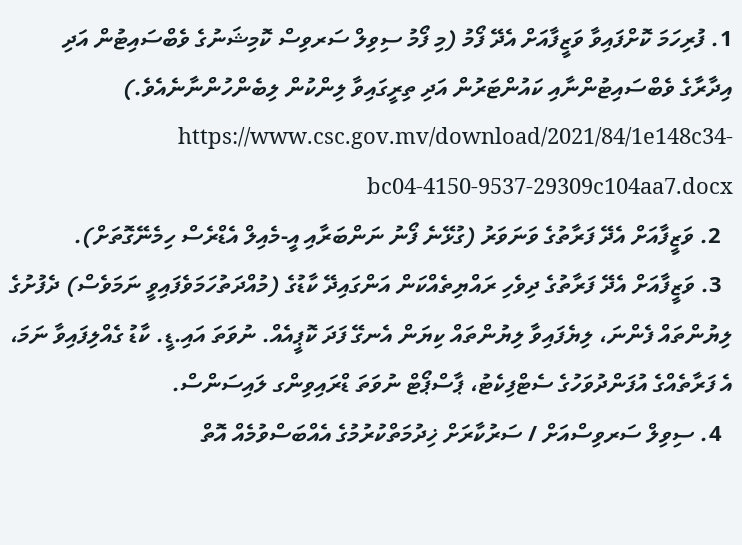1. ފުރިހަމަ ކޮށްފައިވާ ވަޒީފާއަށް އެދޭ ފޯމު (މި ފޯމު ސިވިލް ސަރވިސް ކޮމިޝަނުގެ ވެބްސައިޓުން އަދި އިދާރާގެ ވެބްސައިޓުންނާއި ކައުންޓަރުން އަދި ތިރީގައިވާ ލިންކުން ލިބެންހުންނާނެއެވެ.)  https://www.csc.gov.mv/download/2021/84/1e148c34-bc04-4150-9537-29309c104aa7.docx
  2. ވަޒީފާއަށް އެދޭ ފަރާތުގެ ވަނަވަރު (ގުޅޭނެ ފޯނު ނަންބަރާއި އީ-މެއިލް އެޑްރެސް ހިމެނޭގޮތަށް).
  3. ވަޒީފާއަށް އެދޭ ފަރާތުގެ ދިވެހި ރައްޔިތެއްކަން އަންގައިދޭ ކާޑުގެ (މުއްދަތުހަމަވެފައިވީ ނަމަވެސް) ދެފުށުގެ ލިޔުންތައް ފެންނަ، ލިޔެފައިވާ ލިޔުންތައް ކިޔަން އެނގޭ ފަދަ ކޮޕީއެއް. ނުވަތަ އައި.ޑީ. ކާޑު ގެއްލިފައިވާ ނަމަ، އެ ފަރާތެއްގެ އުފަންދުވަހުގެ ސެޓްފިކެޓު، ޕާސްޕޯޓް ނުވަތަ ޑްރައިވިންގ ލައިސަންސް.
  4. ސިވިލް ސަރވިސްއަށް / ސަރުކާރަށް ޚިދުމަތްކުރުމުގެ އެއްބަސްވުމެއް އޮތް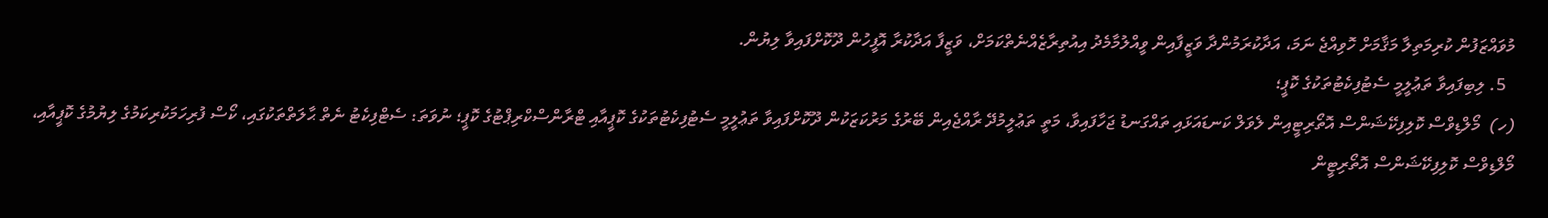މުވައްޒަފުން ކުރިމަތިލާ މަޤާމަށް ހޮވިއްޖެ ނަމަ، އަދާކުރަމުންދާ ވަޒީފާއިން ވީއްލުމާމެދު އިއުތިރާޒެއްނެތްކަމަށް، ވަޒީފާ އަދާކުރާ އޮފީހުން ދޫކޮށްފައިވާ ލިޔުން.
  5. ލިބިފައިވާ ތަޢުލީމީ ސެޓުފިކެޓުތަކުގެ ކޮޕީ؛
(ހ)  މޯލްޑިވްސް ކޮލިފިކޭޝަންސް އޮތޯރިޓީއިން ލެވަލް ކަނޑައަޅައި ތައްގަނޑު ޖަހާފައިވާ، މަތީ ތަޢުލީމުދޭ ރާއްޖެއިން ބޭރުގެ މަރުކަޒަކުން ދޫކޮށްފައިވާ ތަޢުލީމީ ސެޓުފިކެޓުތަކުގެ ކޮޕީއާއި ޓްރާންސްކްރިޕްޓުގެ ކޮޕީ؛ ނުވަތަ: ސެޓްފިކެޓު ނެތް ޙާލަތްތަކުގައި، ކޯސް ފުރިހަމަކުރިކަމުގެ ލިޔުމުގެ ކޮޕީއާއި، މޯލްޑިވްސް ކޮލިފިކޭޝަންސް އޮތޯރިޓީން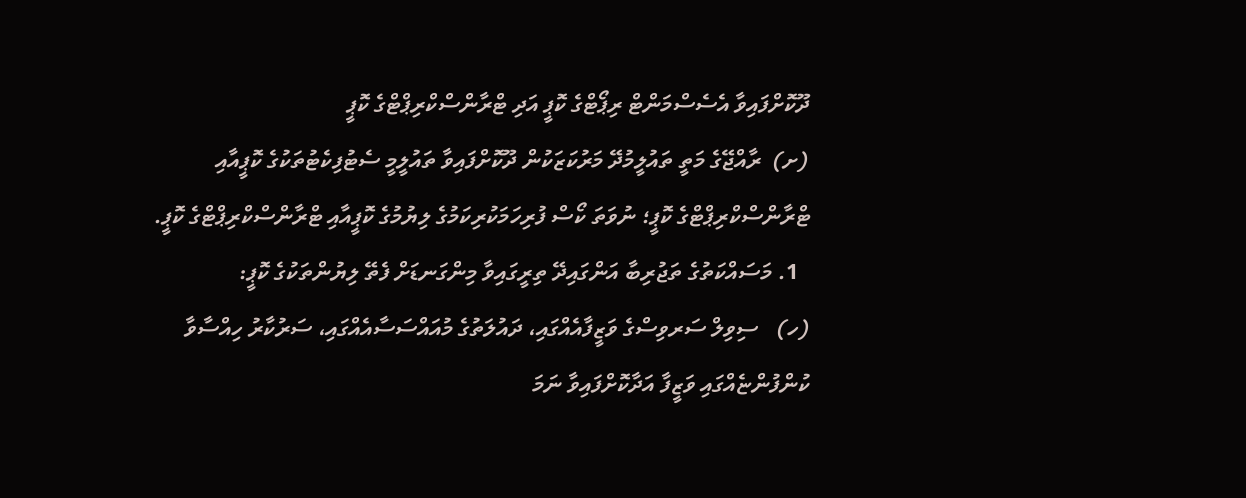ދޫކޮށްފައިވާ އެސެސްމަންޓް ރިޕޯޓްގެ ކޮޕީ އަދި ޓްރާންސްކްރިޕްޓްގެ ކޮޕީ
(ށ)  ރާއްޖޭގެ މަތީ ތައުލީމުދޭ މަރުކަޒަކުން ދޫކޮށްފައިވާ ތައުލީމީ ސެޓުފިކެޓުތަކުގެ ކޮޕީއާއި ޓްރާންސްކްރިޕްޓްގެ ކޮޕީ؛ ނުވަތަ ކޯސް ފުރިހަމަކުރިކަމުގެ ލިޔުމުގެ ކޮޕީއާއި ޓްރާންސްކްރިޕްޓްގެ ކޮޕީ.
  1. މަސައްކަތުގެ ތަޖުރިބާ އަންގައިދޭ ތިރީގައިވާ މިންގަނޑަށް ފެތޭ ލިޔުންތަކުގެ ކޮޕީ:
(ހ)   ސިވިލް ސަރވިސްގެ ވަޒީފާއެއްގައި، ދައުލަތުގެ މުއައްސަސާއެއްގައި، ސަރުކާރު ހިއްސާވާ ކުންފުންޏެއްގައި ވަޒީފާ އަދާކޮށްފައިވާ ނަމަ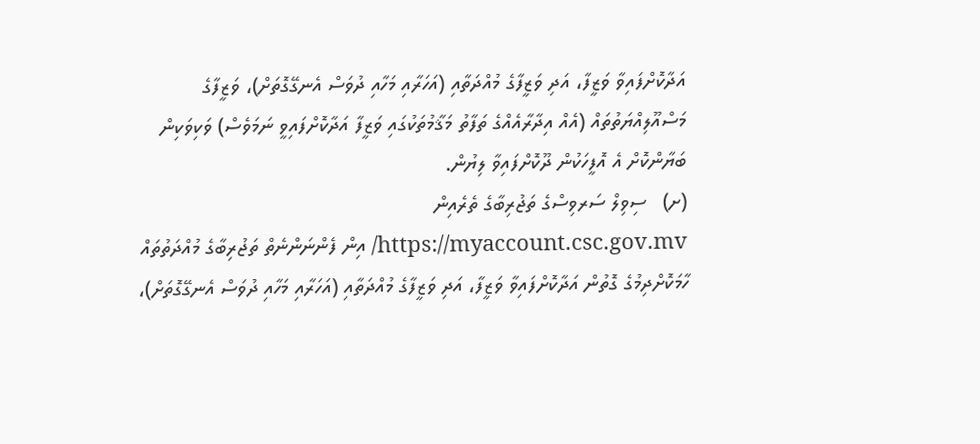އަދާކޮށްފައިވާ ވަޒީފާ، އަދި ވަޒީފާގެ މުއްދަތާއި (އަހަރާއި މަހާއި ދުވަސް އެނގޭގޮތަށް)، ވަޒީފާގެ މަސްއޫލިއްޔަތުތައް (އެއް އިދާރާއެއްގެ ތަފާތު މަޤާމުތަކުގައި ވަޒީފާ އަދާކޮށްފައިވީ ނަމަވެސް) ވަކިވަކިން ބަޔާންކޮށް އެ އޮފީހަކުން ދޫކޮށްފައިވާ ލިޔުން.
(ށ)   ސިވިލް ސަރވިސްގެ ތަޖުރިބާގެ ތެރެއިން https://myaccount.csc.gov.mv/ އިން ފެންނަންނެތް ތަޖުރިބާގެ މުއްދަތުތައް ހާމަކޮށްދިމުގެ ގޮތުން އަދާކޮށްފައިވާ ވަޒީފާ، އަދި ވަޒީފާގެ މުއްދަތާއި (އަހަރާއި މަހާއި ދުވަސް އެނގޭގޮތަށް)،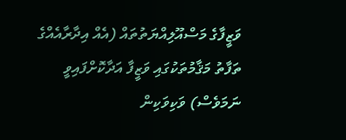ވަޒީފާގެ މަސްއޫލިއްޔަތުތައް (އެއް އިދާރާއެއްގެ ތަފާތު މަޤާމުތަކުގައި ވަޒީފާ އަދާކޮށްފައިވީ ނަމަވެސް) ވަކިވަކިން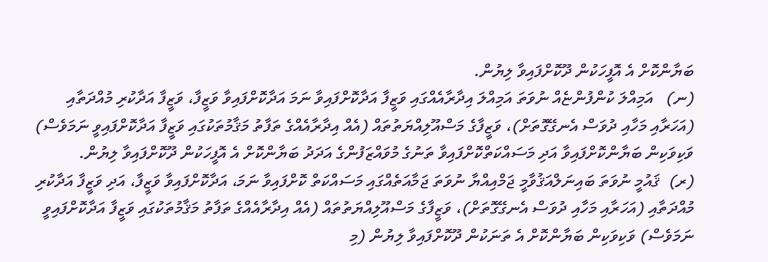ބަޔާންކޮށް އެ އޮފީހަކުން ދޫކޮށްފައިވާ ލިޔުން.
(ނ)   އަމިއްލަ ކުންފުންޏެއް ނުވަތަ އަމިއްލަ އިދާރާއެއްގައި ވަޒީފާ އަދާކޮށްފައިވާ ނަމަ އަދާކޮށްފައިވާ ވަޒީފާ، ވަޒީފާ އަދާކުރި މުއްދަތާއި (އަހަރާއި މަހާއި ދުވަސް އެނގޭގޮތަށް)، ވަޒީފާގެ މަސްއޫލިއްޔަތުތައް (އެއް އިދާރާއެއްގެ ތަފާތު މަޤާމުތަކުގައި ވަޒީފާ އަދާކޮށްފައިވީ ނަމަވެސް) ވަކިވަކިން ބަޔާންކޮށްފައިވާ އަދި މަސައްކަތްކޮށްފައިވާ ތަނުގެ މުވައްޒަފުންގެ އަދަދު ބަޔާންކޮށް އެ އޮފީހަކުން ދޫކޮށްފައިވާ ލިޔުން.
(ރ)  ޤައުމީ ނުވަތަ ބައިނަލްއަޤުވާމީ ޖަމްއިއްޔާ ނުވަތަ ޖަމާއަތެއްގައި މަސައްކަތް ކޮށްފައިވާ ނަމަ، އަދާކޮށްފައިވާ ވަޒީފާ، އަދި ވަޒީފާ އަދާކުރި މުއްދަތާއި (އަހަރާއި މަހާއި ދުވަސް އެނގޭގޮތަށް)، ވަޒީފާގެ މަސްއޫލިއްޔަތުތައް (އެއް އިދާރާއެއްގެ ތަފާތު މަޤާމުތަކުގައި ވަޒީފާ އަދާކޮށްފައިވީ ނަމަވެސް) ވަކިވަކިން ބަޔާންކޮށް އެ ތަނަކުން ދޫކޮށްފައިވާ ލިޔުން (މި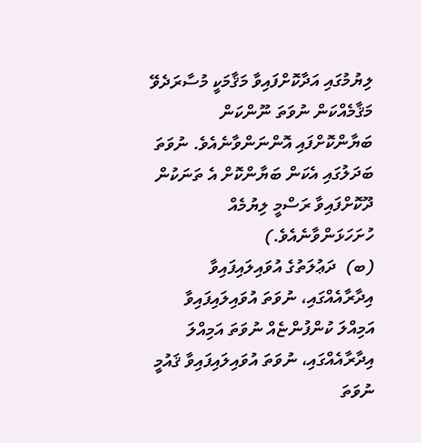ލިޔުމުގައި އަދާކޮށްފައިވާ މަޤާމަކީ މުސާރަދެވޭ މަޤާމެއްކަން ނުވަތަ ނޫންކަން ބަޔާންކޮށްފައި އޮންނަންވާނެއެވެ. ނުވަތަ ބަދަލުގައި އެކަން ބަޔާންކޮށް އެ ތަނަކުން ދޫކޮށްފައިވާ ރަސްމީ ލިޔުމެއް ހުށަހަޅަންވާނެއެވެ.)
(ބ)  ދަޢުލަތުގެ އުވައިލައިފައިވާ އިދާރާއެއްގައި، ނުވަތަ އުވައިލައިފައިވާ އަމިއްލަ ކުންފުންޏެއް ނުވަތަ އަމިއްލަ އިދާރާއެއްގައި، ނުވަތަ އުވައިލައިފައިވާ ޤައުމީ ނުވަތަ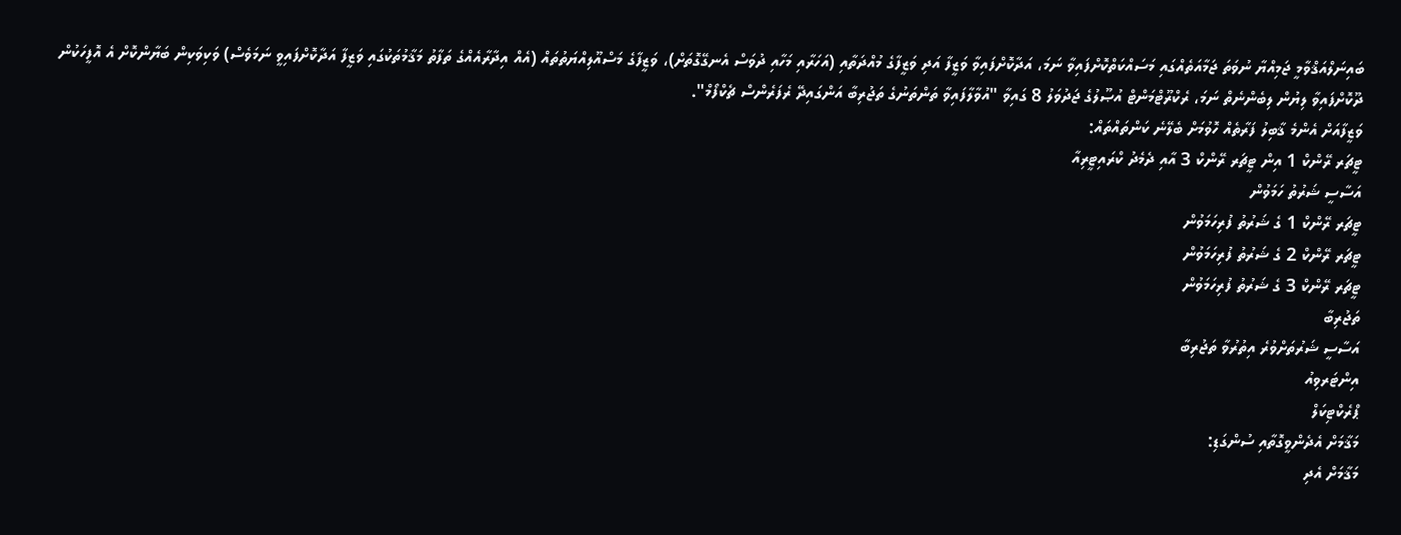ބައިނަލްއަޤްވާމީ ޖަމިއްޔާ ނުވަތަ ޖަމާއަތެއްގައި މަސައްކަތްކޮށްފައިވާ ނަމަ، އަދާކޮށްފައިވާ ވަޒީފާ އަދި ވަޒީފާގެ މުއްދަތާއި (އަހަރާއި މަހާއި ދުވަސް އެނގޭގޮތަށް)، ވަޒީފާގެ މަސްއޫލިއްޔަތުތައް (އެއް އިދާރާއެއްގެ ތަފާތު މަޤާމުތަކުގައި ވަޒީފާ އަދާކޮށްފައިވީ ނަމަވެސް) ވަކިވަކިން ބަޔާންކޮށް އެ އޮފީހަކުން ދޫކޮށްފައިވާ ލިޔުން ލިބެންނެތް ނަމަ، ރެކްރޫޓްމަންޓް އުޞޫލުގެ ޖަދުވަލު 8 ގައިވާ "އުވާލާފައިވާ ތަންތަނުގެ ތަޖުރިބާ އަންގައިދޭ ރެފަރެންސް ޗެކްފޯމް".
ވަޒީފާއަށް އެންމެ ޤާބިލު ފަރާތެއް ހޮވުމަށް ބެލޭނެ ކަންތައްތައް:
ޓީޗަރ ރޭންކް 1 އިން ޓީޗަރ ރޭންކް 3 އާއި ދެމެދު ކްރައިޓީރިއާ
އަސާސީ ޝަރުތު ހަމަވުން
ޓީޗަރ ރޭންކް 1 ގެ ޝަރުތު ފުރިހަމަވުން
ޓީޗަރ ރޭންކް 2 ގެ ޝަރުތު ފުރިހަމަވުން
ޓީޗަރ ރޭންކް 3 ގެ ޝަރުތު ފުރިހަމަވުން
ތަޖުރިބާ
އަސާސީ ޝަރުތަށްވުރެ އިތުރުވާ ތަޖުރިބާ
އިންޓަރވިއު
ޕްރެކްޓިކަލް
މަޤާމަށް އެދެންވީގޮތާއި ސުންގަޑި:
މަޤާމަށް އެދި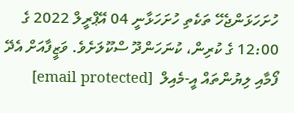ހުށަހަޅަންޖެހޭ ތަކެތި ހުށަހަޅާނީ 04 އޭޕްރީލް 2022 ގެ 12:00 ގެ ކުރިން، ކުނަހަންދޫ ސްކޫލަށެވެ. ވަޒީފާއަށް އެދޭ ފޯމާއި ލިޔުންތައް އީ-މެއިލް  [email protected]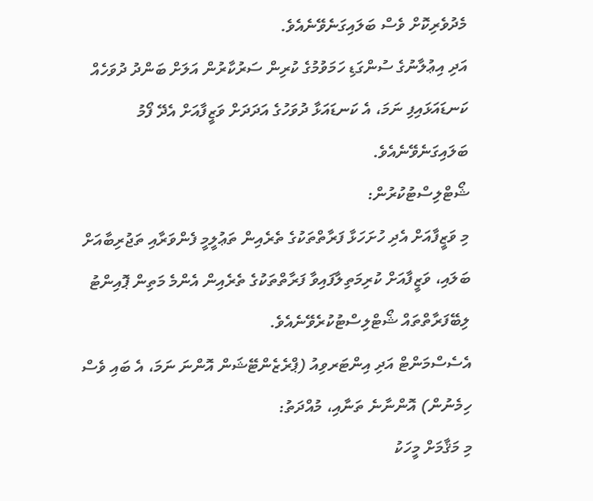މެދުވެރިކޮށް ވެސް ބަލައިގަނެވޭނެއެވެ.
އަދި އިޢުލާނުގެ ސުންގަޑި ހަމަވުމުގެ ކުރިން ސަރުކާރުން އަލަށް ބަންދު ދުވަހެއް ކަނޑައަޅައިފި ނަމަ، އެ ކަނޑައަޅާ ދުވަހުގެ އަދަދަށް ވަޒީފާއަށް އެދޭ ފޯމު ބަލައިގަނެވޭނެއެވެ.
ޝޯޓްލިސްޓުކުރުން:
މި ވަޒީފާއަށް އެދި ހުށަހަޅާ ފަރާތްތަކުގެ ތެރެއިން ތަޢުލީމީ ފެންވަރާއި ތަޖުރިބާއަށް ބަލައި، ވަޒީފާއަށް ކުރިމަތިލާފައިވާ ފަރާތްތަކުގެ ތެރެއިން އެންމެ މަތިން ޕޮއިންޓު ލިބޭފަރާތްތައް ޝޯޓްލިސްޓުކުރެވޭނެއެވެ.
އެސެސްމަންޓް އަދި އިންޓަރވިއު (ޕްރެޒެންޓޭޝަން އޮންނަ ނަމަ، އެ ބައި ވެސް ހިމެނުން) އޮންނާނެ ތަނާއި، މުއްދަތު:
މި މަޤާމަށް މީހަކު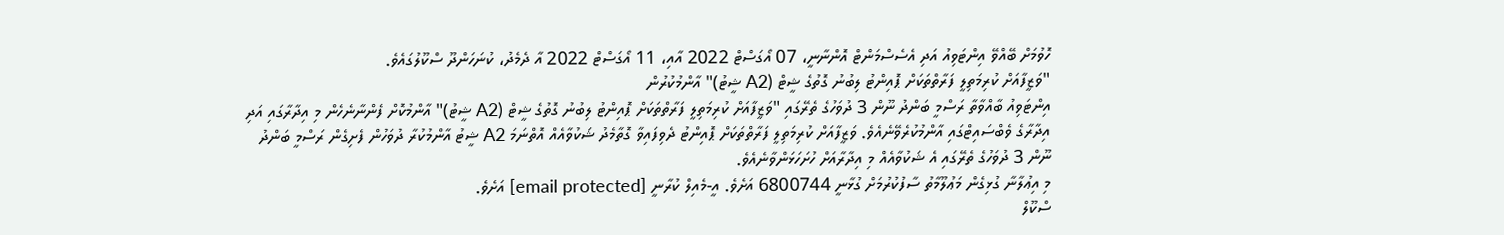ހޮވުމަށް ބޭއްވޭ އިންޓަވިއު އަދި އެސެސްމަންޓް އޮންނާނީ، 07 އޯގަސްޓް 2022 އާއި، 11 އޯގަސްޓް 2022 އާ ދެމެދު، ކުނަހަންދޫ ސްކޫލުގައެވެ.
"ވަޒީފާއަށް ކުރިމަތިލީ ފަރާތްތަކަށް ޕޮއިންޓު ލިބުނު ގޮތުގެ ޝީޓް (A2 ޝީޓު)" އާންމުކުރުން
އިންޓަވިއު ބާއްވާތާ ރަސްމީ ބަންދު ނޫން 3 ދުވަހުގެ ތެރޭގައި "ވަޒީފާއަށް ކުރިމަތިލީ ފަރާތްތަކަށް ޕޮއިންޓު ލިބުނު ގޮތުގެ ޝީޓް (A2 ޝީޓު)" އާންމުކޮށް ފެންނާނެހެން މި އިދާރާގައި އަދި އިދާރާގެ ވެބްސައިޓްގައި އާންމުކުރެވޭނެއެވެ. ވަޒީފާއަށް ކުރިމަތިލީ ފަރާތްތަކަށް ޕޮއިންޓު ދެވިފައިވާ ގޮތާމެދު ޝަކުވާއެއް އޮތްނަމަ A2 ޝީޓު އާންމުކުރާ ދުވަހުން ފެށިގެން ރަސްމީ ބަންދު ނޫން 3 ދުވަހުގެ ތެރޭގައި އެ ޝަކުވާއެއް މި އިދާރާއަށް ހުށަހަޅަންވާނެއެވެ.
މި އިޢުލާނާ ގުޅިގެން މަޢުލޫމާތު ސާފުކުރުމަށް ގުޅާނީ 6800744 އަށެވެ. އީ-މެއިލް ކުރާނީ [email protected] އަށެވެ.
ސްކޫލް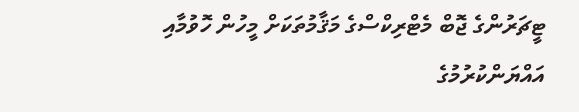ޓީޗަރުންގެ ޖޮބް މެޓްރިކްސްގެ މަޤާމުތަކަށް މީހުން ހޮވުމާއި އައްޔަންކުރުމުގެ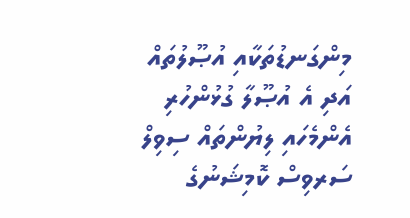މިންގަނޑުތަކާއި އުޞޫލުތައް އަދި އެ އުޞޫލާ ގުޅުންހުރި އެންމެހައި ލިޔުންތައް ސިވިލް ސަރވިސް ކޮމިޝަނުގެ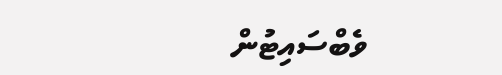ވެބްސައިޓުން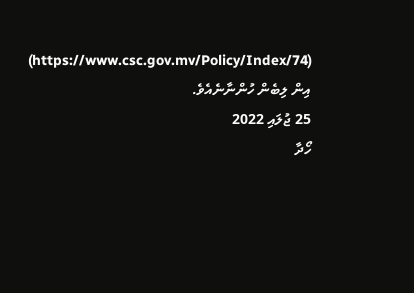(https://www.csc.gov.mv/Policy/Index/74) އިން ލިބެން ހުންނާނެއެވެ.
25 ޖުލައި 2022
ހޯދާ